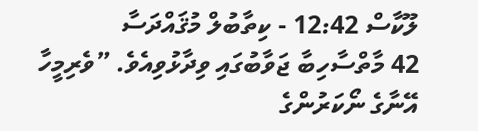ލޫކާސް 12:42 - ކިތާބުލް މުޤައްދަސާ
42 މާތްސާހިބާ ޖަވާބުގައި ވިދާޅުވިއެވެ. ”ވެރިމީހާ އޭނާގެ ނޯކަރުންގެ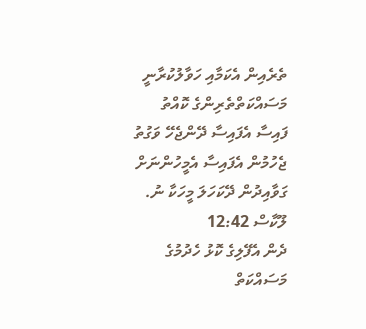ތެރެއިން އެކަމާއި ހަވާލުކުރާނީ މަސައްކަތްތެރިންގެ ކޮއްތު ފައިސާ އެފައިސާ ދޭންޖެހޭ ވަގުތު ޖެހުމުން އެފައިސާ އެމީހުންނަށް ގަވާއިދުން ދޭކަހަލަ މީހަކާ ނު.
ލޫކާސް 12:42
ދެން އެފޭލިގެ ކޮޅު ހެދުމުގެ މަސައްކަތް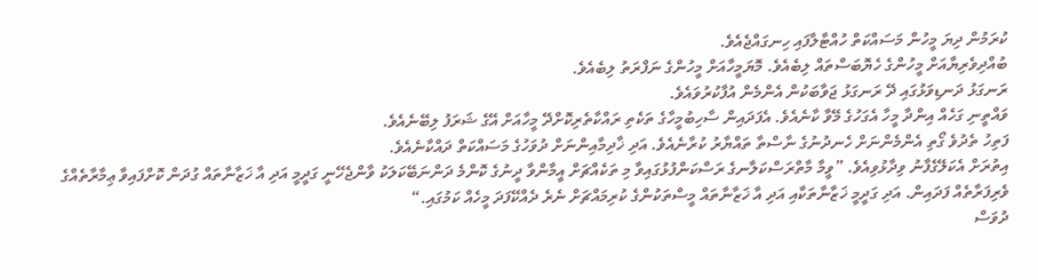ކުރަމުން ދިޔަ މީހުން މަސައްކަތް ހުއްޓާލާފައި ހިނގައްޖެއެވެ.
ބުއްދިވެރިޔާއަށް މީހުންގެ ހެޔޮބަސްތައް ލިބެއެވެ. މޮޔަމީހާއަށް މީހުންގެ ނަފްރަތު ލިބެއެވެ.
ރަނގަޅު ދަނޑިވަޅުގައި ދޭ ރަނގަޅު ޖަވާބަކުން އެންމެން އުފާކުރުވައެވެ.
ވައްތީނި ގަހެއް އިންދާ މީހާ އެގަހުގެ މޭވާ ކާނެއެވެ. އެފަދައިން ސާހިބުމީހާގެ ތަކެތި ރައްކާތެރިކޮށްދޭ މީހާއަށް އޭގެ ޝަރަފު ލިބޭނެއެވެ.
ފަތިހު ތެދުވެ ގޯތި އެންމެންނަށް ހެނދުނުގެ ނާސްތާ ތައްޔާރު ކުރާނެއެވެ. އަދި ޚާދިމާއިންނަށް ދުވަހުގެ މަސައްކަތް ދައްކާނެއެވެ.
އިތުރަށް އެކަލޭގެފާނު ވިދާޅުވިއެވެ. ”ވީމާ މާތްރަސްކަލާނގެ ރަސްކަންފުޅުގައިވާ މި ތަކެއްޗަށް އީމާންވާ ދީނުގެ ކޮންމެ ދަންނަބޭކަލަކު ވާންޖެހޭނީ ގަދީމީ އަދި އާ ޚަޒާނާތައް ގުދަން ކޮށްފައިވާ ޢިމާރާތެއްގެ ވެރިފަރާތެއް ފަދައިން. އަދި ގަދީމީ ޚަޒާނާތަކާއި އަދި އާ ޚަޒާނާތައް މީސްތަކުންގެ ކުރިމައްޗަށް ނެރެ ދެއްކޭފަދަ މީހެއް ކަމުގައި.“
ދުވަސް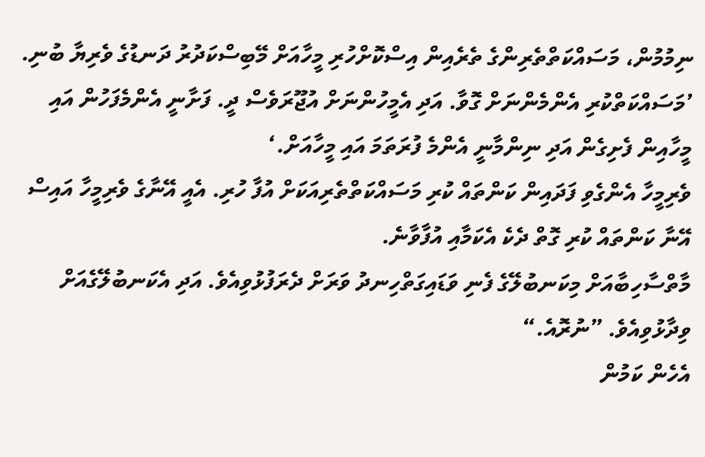ނިމުމުން، މަސައްކަތްތެރިންގެ ތެރެއިން އިސްކޮށްހުރި މީހާއަށް މޭބިސްކަދުރު ދަނޑުގެ ވެރިޔާ ބުނި. ’މަސައްކަތްކުރި އެންމެންނަށް ގޮވާ. އަދި އެމީހުންނަށް އުޖޫރަވެސް ދީ. ފަށާނީ އެންމެފަހުން އައި މީހާއިން ފެށިގެން އަދި ނިންމާނީ އެންމެ ފުރަތަމަ އައި މީހާއަށް.‘
ވެރިމީހާ އެންގެވި ފަދައިން ކަންތައް ކުރި މަސައްކަތްތެރިއަކަށް އުފާ ހުރި. އެއީ އޭނާގެ ވެރިމީހާ އައިސް އޭނާ ކަންތައް ކުރި ގޮތް ދެކެ އެކަމާއި އުފާވާނެ.
މާތްސާހިބާއަށް މިކަނބުލޭގެ ފެނި ވަޑައިގަތްހިނދު ވަރަށް ދެރަފުޅުވިއެވެ. އަދި އެކަނބުލޭގެއަށް ވިދާޅުވިއެވެ. ”ނުރޮއެ.“
އެހެން ކަމުން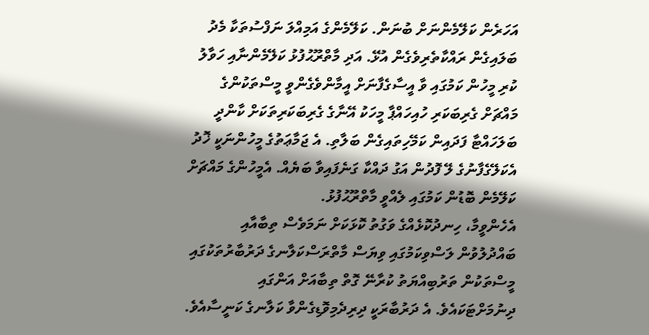އަހަރެން ކަލޭމެންނަށް ބުނަން. ކަލޭމެންގެ އަމިއްލަ ނަފްސުތަކާ މެދު ބަލައިގެން ރައްކާތެރިވެގެން އުޅޭ. އަދި މާތްރޫޙުފުޅު ކަލޭމެންނާއި ހަވާލު ކުރި މީހުން ކަމުގައި ވާ އީސާގެފާނަށް އީމާންވެގެންވީ މީސްތަކުންގެ މައްޗަށް ގެރިބަކަރި ހުއިހައްޕާ މީހަކު އޭނާގެ ގެރިބަކަރިތަކަށް ކާންދީ ބަލަހައްޓާ ފަދައިން ކަމޭހިތައިގެން ބަލާތި. އެ ޖަމާޢަތުގެ މީހުންނަކީ ޚޮދު އެކަލޭގެފާނުގެ ލޭ ފޮދުން އަގު ދައްކާ ގަނެފައިވާ ބަޔެއް. އެމީހުންގެ މައްޗަށް ކަލޭމެން ބޮޑުން ކަމުގައި ލެއްވީ މާތްރޫޙުފުޅު.
އެހެންވީމާ، ހިނދުކޮޅެއްގެ ވަގުތު ކޮޅަކަށް ނަމަވެސް ތިބާއާއި ބައްދުލުވުން ލަސްވިކަމުގައި ވިޔަސް މާތްރަސްކަލާނގެ ދަރުބާރުތަކުގައި މީސްތަކުން ތަރުބިއްޔަތު ކުރާނޭ ގޮތް ތިބާއަށް އަންގައި ދިނުމަށްޓަކައެވެ. އެ ދަރުބާރަކީ ދިރިދެމިވޮޑިގެންވާ ކަލާނގެ ކަނީސާއެވެ.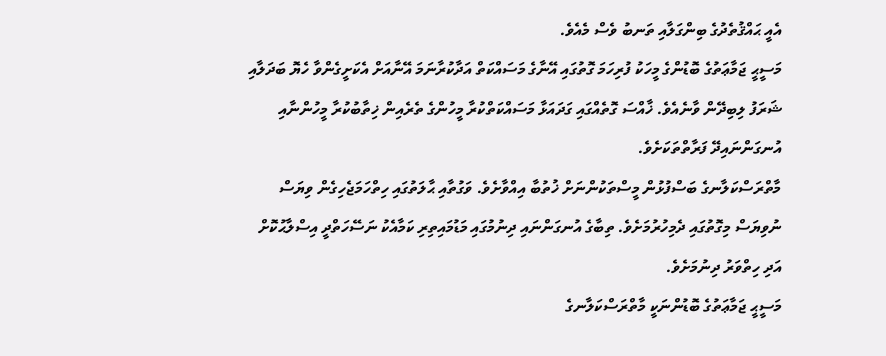އެއީ ޙައްޤުތެދުގެ ބިންގަލާއި ތަނބު ވެސް މެއެވެ.
މަސީޙީ ޖަމާޢަތުގެ ބޮޑުންގެ މީހަކު ފުރިހަމަ ގޮތުގައި އޭނާގެ މަސައްކަތް އަދާކުރާނަމަ އޭނާއަށް އެކަށީގެންވާ ހެޔޮ ބަދަލާއި ޝަރަފު ލިބިދޭން ވާނެއެވެ. ޚާއްސަ ގޮތެއްގައި ގަދައަޅާ މަސައްކަތްކުރާ މީހުންގެ ތެރެއިން ޚިތާބުކުރާ މީހުންނާއި އުނގަންނައިދޭ ފަރާތްތަކަށެވެ.
މާތްރަސްކަލާނގެ ބަސްފުޅުން މީސްތަކުންނަށް ޚުތުބާ އިއްވާށެވެ. ވަގުތާއި ޙާލަތުގައި ހިތްހަމަޖެހިގެން ވިޔަސް ނުވިޔަސް މިގޮތުގައި ދެމިހުރުމަށެވެ. ތިބާގެ އުނގަންނައި ދިނުމުގައި މަޑުމައިތިރި ކަމާއެކު ނަސޭހަތްދީ އިސްލާޙުކޮށް އަދި ހިތްވަރު ދިނުމަށެވެ.
މަސީޙީ ޖަމާޢަތުގެ ބޮޑުންނަކީ މާތްރަސްކަލާނގެ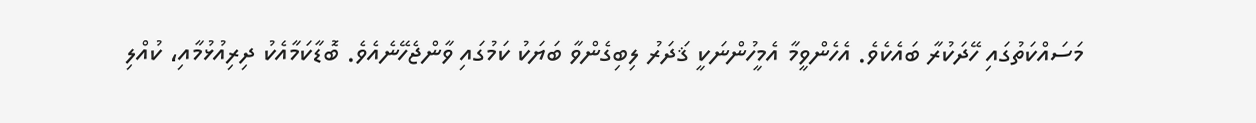މަސައްކަތުގައި ހޭދަކުރާ ބައެކެވެ. އެހެންވީމާ އެމީހުންނަކީ ޤަދަރު ލިބިގެންވާ ބަޔަކު ކަމުގައި ވާންޖެހޭނެއެވެ. ބޮޑާކަމާއެކު ދިރިއުޅުމާއި، ކުއްލި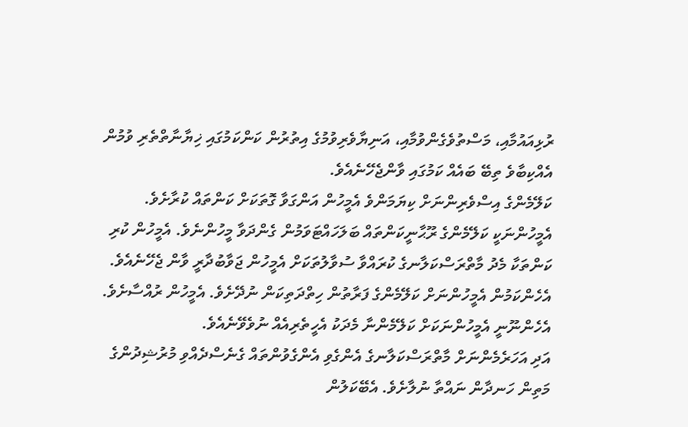ރުޅިއައުމާއި، މަސްތުވެގެންވުމާއި، އަނިޔާވެރިވުމުގެ އިތުރުން ކަންކަމުގައި ޚިޔާނާތްތެރި ވުމުން އެއްކިބާވެ ތިބޭ ބައެއް ކަމުގައި ވާންޖެހޭނެއެވެ.
ކަލޭމެންގެ އިސްވެރިންނަށް ކިޔަމަންވެ އެމީހުން އަންގަވާ ގޮތަކަށް ކަންތައް ކުރާށެވެ. އެމީހުންނަކީ ކަލޭމެންގެ ރޫޙާނީކަންތައް ބަލަހައްޓަވަމުން ގެންދަވާ މީހުންނެވެ. އެމީހުން ކުރި ކަންތަކާ މެދު މާތްރަސްކަލާނގެ ކުރައްވާ ސުވާލުތަކަށް އެމީހުން ޖަވާބުދާރީ ވާން ޖެހޭނެއެވެ. އެހެންކަމުން އެމީހުންނަށް ކަލޭމެންގެ ފަރާތުން ހިތްދަތިކަން ނުދޭށެވެ. އެމީހުން ރުއްސާށެވެ. އެހެންނޫނީ އެމީހުންނަކަށް ކަލޭމެންނާ މެދަކު އެހީތެރިއެއް ނުވެވޭނެއެވެ.
އަދި އަހަރެމެންނަށް މާތްރަސްކަލާނގެ އެންގެވި އެންގެވުންތައް ގެނެސްދެއްވި މުރުޝިދުންގެ މަތިން ހަނދާން ނައްތާ ނުލާށެވެ. އެބޭކަލުން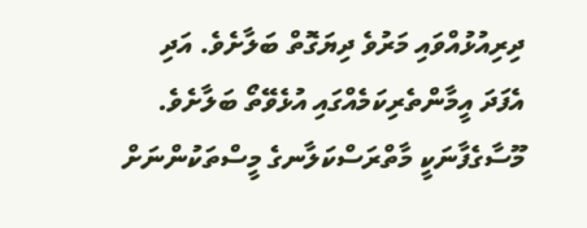ދިރިއުޅުއްވައި މަރުވެ ދިޔަގޮތް ބަލާށެވެ. އަދި އެފަދަ އީމާންތެރިކަމެއްގައި އުޅެވޭތޯ ބަލާށެވެ.
މޫސާގެފާނަކީ މާތްރަސްކަލާނގެ މީސްތަކުންނަށް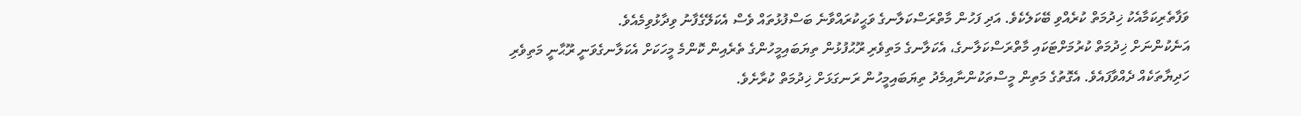ވަފާތެރިކަމާއެކު ޚިދުމަތް ކުރެއްވި ބޭކަލެކެވެ. އަދި ފަހުން މާތްރަސްކަލާނގެ ވަޙީކުރައްވާނެ ބަސްފުޅުތައް ވެސް އެކަލޭގެފާނު ވިދާޅުވިމެއެވެ.
އަނެކުންނަށް ޚިދުމަތް ކުރުމަށްޓަކައި މާތްރަސްކަލާނގެ، އެކަލާނގެ މަތިވެރި ރޫޙުފުޅުން ތިޔަބައިމީހުންގެ ތެރެއިން ކޮންމެ މީހަކަށް އެކަލާނގެވަނީ ރޫޙާނީ މަތިވެރި ހަދިޔާތަކެއް ދެއްވާފައެވެ. އެގޮތުގެ މަތިން މީސްތަކުންނާއިމެދު ތިޔަބައިމީހުން ރަނގަޅަށް ޚިދުމަތް ކުރާށެވެ.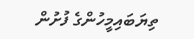ތިޔަބައިމީހުންގެ ފުށުން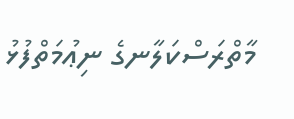މާތްރަސްކަލާނގެ ނިޢުމަތްފުޅު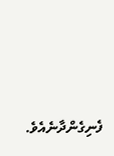ފެނިގެންދާނެއެވެ.